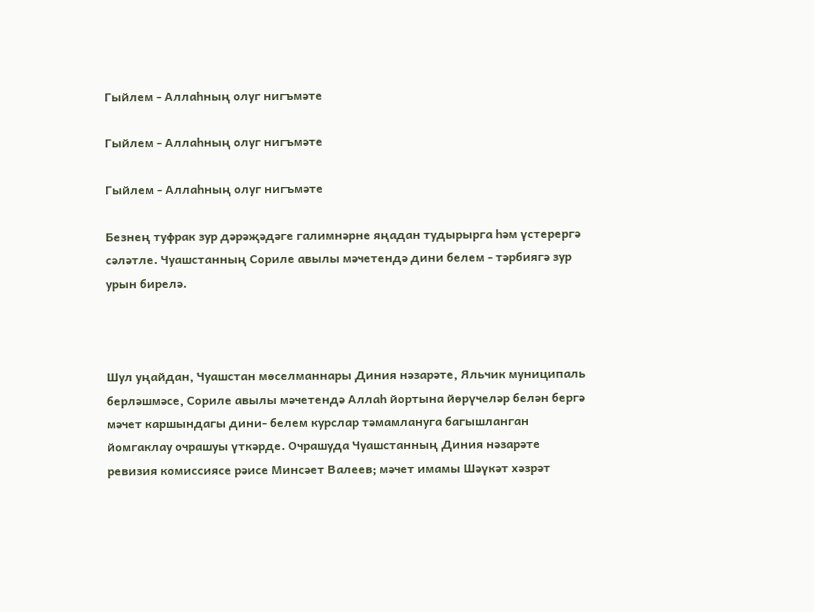Гыйлем - Аллаһның олуг нигъмәте

Гыйлем - Аллаһның олуг нигъмәте

Гыйлем - Аллаһның олуг нигъмәте

Безнең туфрак зур дәрәҗәдәге галимнәрне яңадан тудырырга һәм үстерергә сәләтле. Чуашстанның Сориле авылы мәчетендә дини белем - тәрбиягә зур урын бирелә.



Шул уңайдан, Чуашстан мөселманнары Диния нәзарәте, Яльчик муниципаль берләшмәсе, Сориле авылы мәчетендә Аллаһ йортына йөрүчеләр белән бергә мәчет каршындагы дини- белем курслар тәмамлануга багышланган йомгаклау очрашуы үткәрде. Очрашуда Чуашстанның Диния нәзарәте ревизия комиссиясе рәисе Минсәет Валеев; мәчет имамы Шәүкәт хәзрәт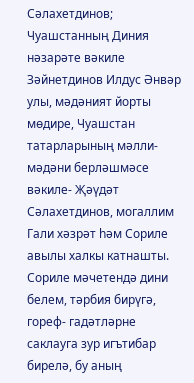Сәлахетдинов; Чуашстанның Диния нәзарәте вәкиле Зәйнетдинов Илдус Әнвәр улы, мәдәният йорты мөдире, Чуашстан татарларының мәлли- мәдәни берләшмәсе вәкиле- Җәүдәт Сәлахетдинов, могаллим Гали хәзрәт һәм Сориле авылы халкы катнашты. Сориле мәчетендә дини белем, тәрбия бирүгә, гореф- гадәтләрне саклауга зур игътибар бирелә, бу аның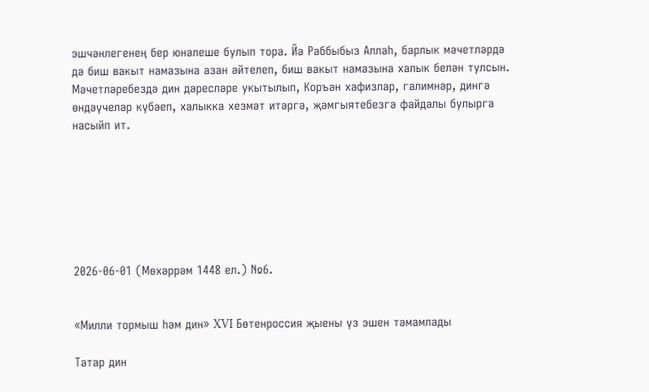эшчәнлегенең бер юнәлеше булып тора. Йә Раббыбыз Аллаһ, барлык мәчетләрдә дә биш вакыт намазына азан әйтелеп, биш вакыт намазына халык белән тулсын. Мәчетләребездә дин дәресләре укытылып, Коръән хафизлар, галимнәр, дингә өндәүчеләр күбәеп, халыкка хезмәт итәргә, җәмгыятебезгә файдалы булырга насыйп ит.







2026-06-01 (Мөхәррәм 1448 ел.) №6.


«Милли тормыш һәм дин» XVI Бөтенроссия җыены үз эшен тәмамлады

Татар дин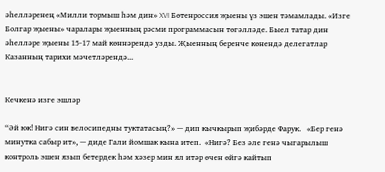әһелләренең «Милли тормыш һәм дин» XVI Бөтенроссия җыены үз эшен тәмамлады. «Изге Болгар җыены» чаралары җыенның рәсми программасын төгәлләде. Быел татар дин әһелләре җыены 15-17 май көннәрендә узды. Җыенның беренче көнендә делегатлар Казанның тарихи мәчетләрендә...


Кечкенә изге эшләр

“Әй юк! Нигә син велосипедны туктатасың?» — дип кычкырып җибәрде Фарук.   «Бер генә минутка сабыр ит», — диде Гали йомшак кына итеп.  «Нигә? Без әле генә чыгарылыш контроль эшен язып бетердек һәм хәзер мин ял итәр өчен өйгә кайтып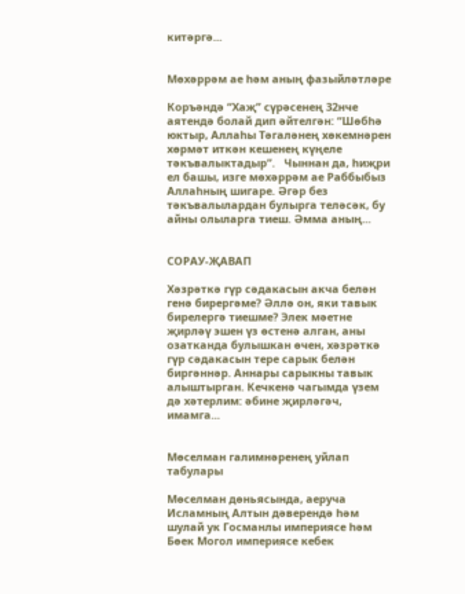китәргә...


Мөхәррәм ае һәм аның фазыйләтләре

Коръәндә “Хаҗ” сүрәсенең 32нче аятендә болай дип әйтелгән: “Шөбһә юктыр, Аллаһы Тәгаләнең хөкемнәрен хөрмәт иткән кешенең күңеле тәкъвалыктадыр”.   Чыннан да, һиҗри ел башы, изге мөхәррәм ае Раббыбыз Аллаһның шигаре. Әгәр без тәкъвалылардан булырга теләсәк, бу айны олыларга тиеш. Әмма аның...


СОРАУ-ҖАВАП

Хәзрәткә гүр сәдакасын акча белән генә бирергәме? Әллә он, яки тавык бирелергә тиешме? Элек мәетне җирләү эшен үз өстенә алган, аны озатканда булышкан өчен, хәзрәткә гүр сәдакасын тере сарык белән биргәннәр. Аннары сарыкны тавык алыштырган. Кечкенә чагымда үзем дә хәтерлим: әбине җирләгәч, имамга...


Мөселман галимнәренең уйлап табулары

Мөселман дөньясында, аеруча Исламның Алтын дәверендә һәм шулай ук Госманлы империясе һәм Бөек Могол империясе кебек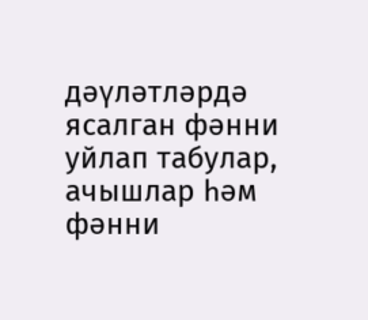дәүләтләрдә ясалган фәнни уйлап табулар, ачышлар һәм фәнни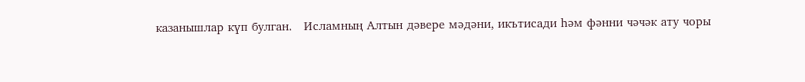казанышлар күп булган.   Исламның Алтын дәвере мәдәни, икътисади һәм фәнни чәчәк ату чоры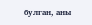булган, аны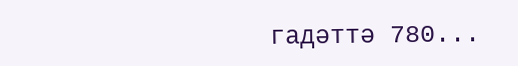гадәттә 780...